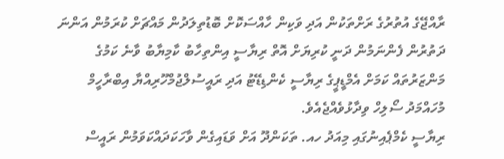ރާއްޖޭގެ އުތުރުގެ ރަށްތަކުން އަދި ވަކިން ހާއްސަކޮށް ބޮޑުތިލަދުން މައްޗަށް ކުރަމުން އަންނަ ދަތުރުން ފެންނަމުން ދަނީ ކުރިޔަށް އޮތް ރިޔާސީ އިންތިހާބު ކާމިޔާބު ވާނެ ކަމުގެ މަންޒަރުތައް ކަމަށް އެމްޑީޕީގެ ރިޔާސީ ކެންޑިޑޭޓު އަދި ރައީސުލްޖުމްހޫރިއްޔާ އިބްރާހީމް މުހައްމަދު ސޯލިހް ވިދާޅުވެއްޖެއެވެ.
ރިޔާސީ ކެމްޕެއިނުގައި މިއަދު ހއ. ތަކަންދޫ އަށް ވަޑައިގެން ވާހަކަދައްކަވަމުން ރައީސް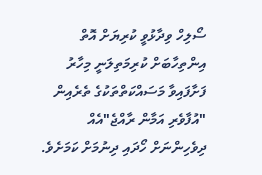ސޯލިހް ވިދާޅުވީ ކުރިޔަށް އޮތް އިންތިހާބަށް ކުރިމަތިލަނީ މިހާރު ފަށާފައިވާ މަސައްކަތްތަކުގެ ތެރެއިން "އުފާވެރި އަމާން ރާއްޖެ"އެއް ދިވެހިންނަށް ހޯދައި ދިނުމަށް ކަމަށެވެ.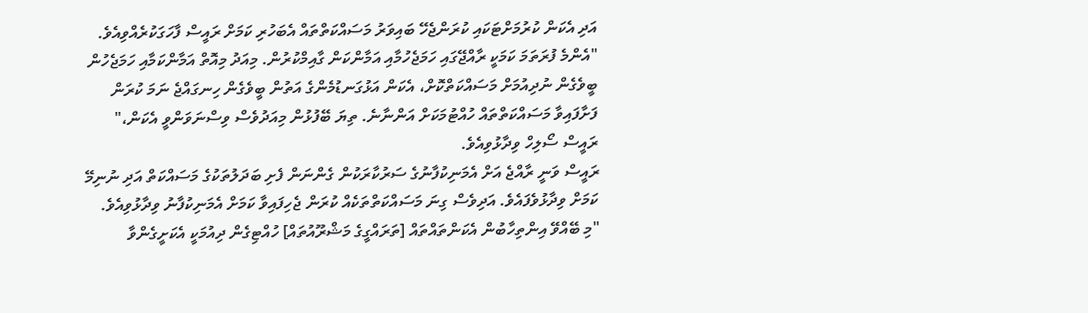އަދި އެކަން ކުރުމަށްޓަކައި ކުރަންޖެހޭ ބައިވަރު މަސައްކަތްތައް އެބަހުރި ކަމަށް ރައީސް ފާހަގަކުރެއްވިއެވެ.
"އެންމެ ފުރަތަމަ ކަމަކީ ރާއްޖޭގައި ހަމަޖެހުމާއި އަމާންކަން ގާއިމްކުރުން. މިއަދު މިއޮތް އަމާންކަމާއި ހަމަޖެހުން ބީވެގެން ނުދިއުމަށް މަސައްކަތްކޮށް، އެކަން އަޅުގަނޑުމެންގެ އަތުން ބީވެގެން ހިނގައްޖެ ނަމަ ކުރަން ފަށާފައިވާ މަސައްކަތްތައް ހުއްޓުމަކަށް އަންނާނެ. ތިޔަ ބޭފުޅުން މިއަދުވެސް ވިސްނަވަންވީ އެކަން،" ރައީސް ސޯލިހް ވިދާޅުވިއެވެ.
ރައީސް ވަނީ ރާއްޖެ އަށް އެމަނިކުފާނުގެ ސަރުކާރަކުން ގެންނަން ފެށި ބަދަލުތަކުގެ މަސައްކަތް އަދި ނުނިމޭ ކަމަށް ވިދާޅުވެފައެވެ. އަދިވެސް ގިނަ މަސައްކަތްތަކެއް ކުރަން ޖެހިފައިވާ ކަމަށް އެމަނިކުފާނު ވިދާޅުވިއެވެ.
"މި ބޭއްވޭ އިންތިހާބުން އެކަންތައްތައް [ތަރައްގީގެ މަޝްރޫއުތައް] ހުއްޓިގެން ދިއުމަކީ އެކަށީގެންވާ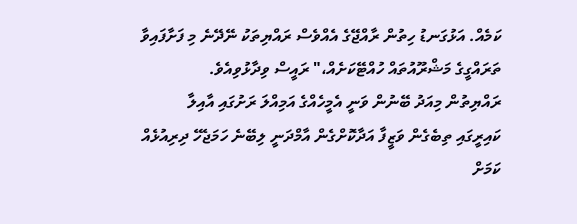ކަމެއް. އަޅުގަނޑު ހިތުން ރާއްޖޭގެ އެއްވެސް ރައްޔިތަކު ނޭދޭނެ މި ފަށާފައިވާ ތަރައްގީގެ މަޝްރޫއުތައް ހުއްޓޭކަށެއް،" ރައީސް ވިދާޅުވިއެވެ.
ރައްޔިތުން މިއަދު ބޭނުން ވަނީ އެމީހެއްގެ އަމިއްލަ ރަށުގައި އާއިލާ ކައިރީގައި ތިބެގެން ވަޒީފާ އަދާކޮށްގެން އާމްދަނީ ލިބޭނެ ހަމަޖެހޭ ދިރިއުޅެއް ކަމަށް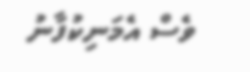ވެސް އެމަނިކުފާނު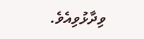ވިދާޅުވިއެވެ.